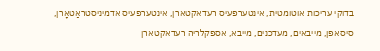בדוקי עריכות אוטומטית, אינטערפעיס רעדאקטארן, אינטערפעיס אדמיניסטראַטאָרן, סיסאפן, מייבאים, מעדכנים, מייבא, אספקלריה רעדאקטארן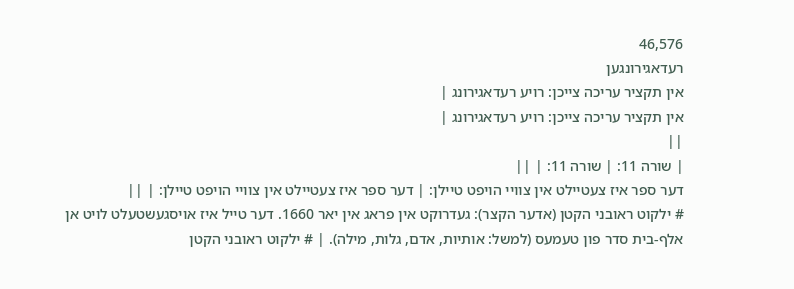46,576
רעדאגירונגען
אין תקציר עריכה צייכן: רויע רעדאגירונג |
אין תקציר עריכה צייכן: רויע רעדאגירונג |
||
| שורה 11: | שורה 11: | ||
דער ספר איז צעטיילט אין צוויי הויפט טיילן: | דער ספר איז צעטיילט אין צוויי הויפט טיילן: | ||
# ילקוט ראובני הקטן (אדער הקצר): געדרוקט אין פראג אין יאר 1660. דער טייל איז אויסגעשטעלט לויט אן אלף-בית סדר פון טעמעס (למשל: אותיות, אדם, גלות, מילה). | # ילקוט ראובני הקטן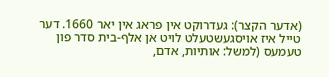(אדער הקצר): געדרוקט אין פראג אין יאר 1660. דער טייל איז אויסגעשטעלט לויט אן אלף-בית סדר פון טעמעס (למשל: אותיות, אדם,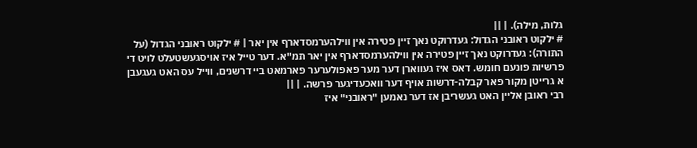גלות, מילה). | ||
# ילקוט ראובני הגדול: געדרוקט נאך זיין פטירה אין ווילהערמסדארף אין יאר | # ילקוט ראובני הגדול (על התורה): געדרוקט נאך זיין פטירה אין ווילהערמסדארף אין יאר תמ"א. דער טייל איז אויסגעשטעלט לויט די פרשיות פונעם חומש. דאס איז געווארן דער מער פאפולערער פארמאט ביי דרשנים, ווייל עס האט געגעבן א גרייטן מקור פאר קבלה-דרשות אויף דער וואכעדיגער פרשה. | ||
רבי ראובן אליין האט געשריבן אז דער נאמען "ראובני" איז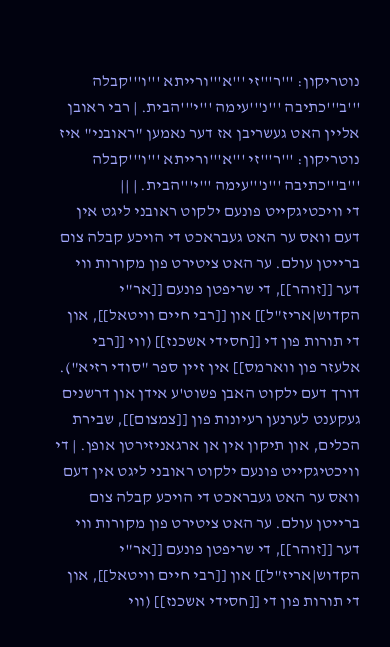נוטריקון: '''ר'''זי '''א'''ורייתא '''ו'''קבלה '''ב'''כתיבה '''נ'''עימה '''י'''הבית. | רבי ראובן אליין האט געשריבן אז דער נאמען "ראובני" איז נוטריקון: '''ר'''זי '''א'''ורייתא '''ו'''קבלה '''ב'''כתיבה '''נ'''עימה '''י'''הבית. | ||
די וויכטיגקייט פונעם ילקוט ראובני ליגט אין דעם וואס ער האט געבראכט די הויכע קבלה צום ברייטן עולם. ער האט ציטירט פון מקורות ווי דער [[זוהר]], די שריפטן פונעם [[אר"י הקדוש|אריז"ל]] און [[רבי חיים וויטאל]], און די תורות פון די [[חסידי אשכנז]] (ווי [[רבי אלעזר פון ווארמס]] אין זיין ספר "סודי רזיא"). דורך דעם ילקוט האבן פשוט'ע אידן און דרשנים געקענט לערנען רעיונות פון [[צמצום]], שבירת הכלים, און תיקון אין אן ארגאניזירטן אופן. | די וויכטיגקייט פונעם ילקוט ראובני ליגט אין דעם וואס ער האט געבראכט די הויכע קבלה צום ברייטן עולם. ער האט ציטירט פון מקורות ווי דער [[זוהר]], די שריפטן פונעם [[אר"י הקדוש|אריז"ל]] און [[רבי חיים וויטאל]], און די תורות פון די [[חסידי אשכנז]] (ווי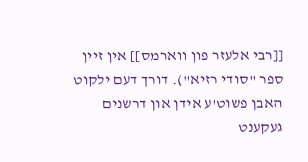[[רבי אלעזר פון ווארמס]] אין זיין ספר "סודי רזיא"). דורך דעם ילקוט האבן פשוט'ע אידן און דרשנים געקענט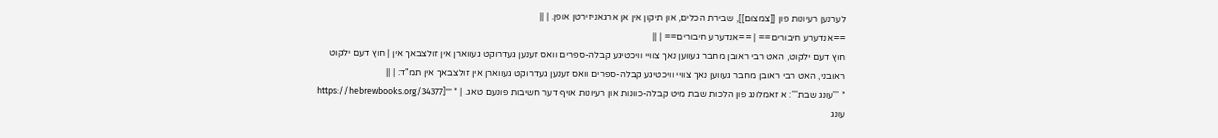לערנען רעיונות פון [[צמצום]], שבירת הכלים, און תיקון אין אן ארגאניזירטן אופן. | ||
==אנדערע חיבורים== | ==אנדערע חיבורים== | ||
חוץ דעם ילקוט, האט רבי ראובן מחבר געווען נאך צוויי וויכטיגע קבלה-ספרים וואס זענען געדרוקט געווארן אין זולצבאך אין | חוץ דעם ילקוט ראובני, האט רבי ראובן מחבר געווען נאך צוויי וויכטיגע קבלה-ספרים וואס זענען געדרוקט געווארן אין זולצבאך אין תמ"ד: | ||
* '''עונג שבת''': א זאמלונג פון הלכות שבת מיט קבלה-כוונות און רעיונות אויף דער חשיבות פונעם טאג. | * '''[https://hebrewbooks.org/34377 עונג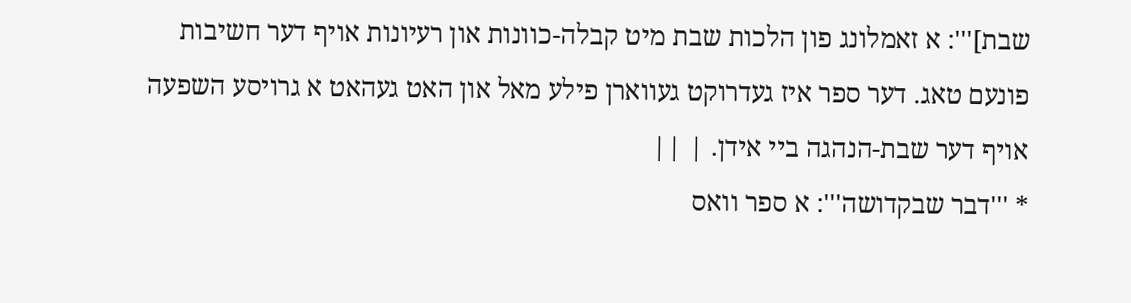שבת]''': א זאמלונג פון הלכות שבת מיט קבלה-כוונות און רעיונות אויף דער חשיבות פונעם טאג. דער ספר איז געדרוקט געווארן פילע מאל און האט געהאט א גרויסע השפעה אויף דער שבת-הנהגה ביי אידן. | ||
* '''דבר שבקדושה''': א ספר וואס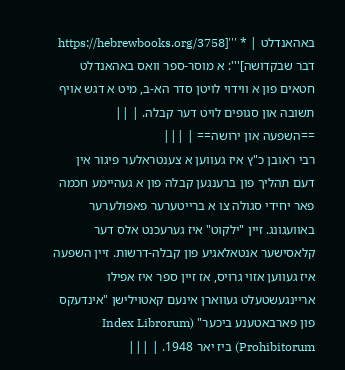באהאנדלט | * '''[https://hebrewbooks.org/3758 דבר שבקדושה]''': א מוסר-ספר וואס באהאנדלט חטאים פון א ווידוי לויטן סדר הא-ב, מיט א דגש אויף תשובה און סגופים לויט דער קבלה. | ||
==השפעה און ירושה== | |||
רבי ראובן כ"ץ איז געווען א צענטראלער פיגור אין דעם תהליך פון ברענגען קבלה פון א געהיימע חכמה פאר יחידי סגולה צו א ברייטערער פאפולערער באוועגונג. זיין "ילקוט" איז גערעכנט אלס דער קלאסישער אנטאלאגיע פון קבלה-דרשות. זיין השפעה איז געווען אזוי גרויס, אז זיין ספר איז אפילו אריינגעשטעלט געווארן אינעם קאטוילישן "אינדעקס פון פארבאטענע ביכער" (Index Librorum Prohibitorum) ביז יאר 1948. | |||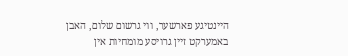היינטיגע פארשער, ווי גרשום שלום, האבן באמערקט זיין גרויסע מומחיות אין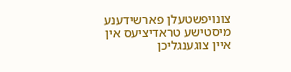צונויפשטעלן פארשידענע מיסטישע טראדיציעס אין איין צוגענגליכן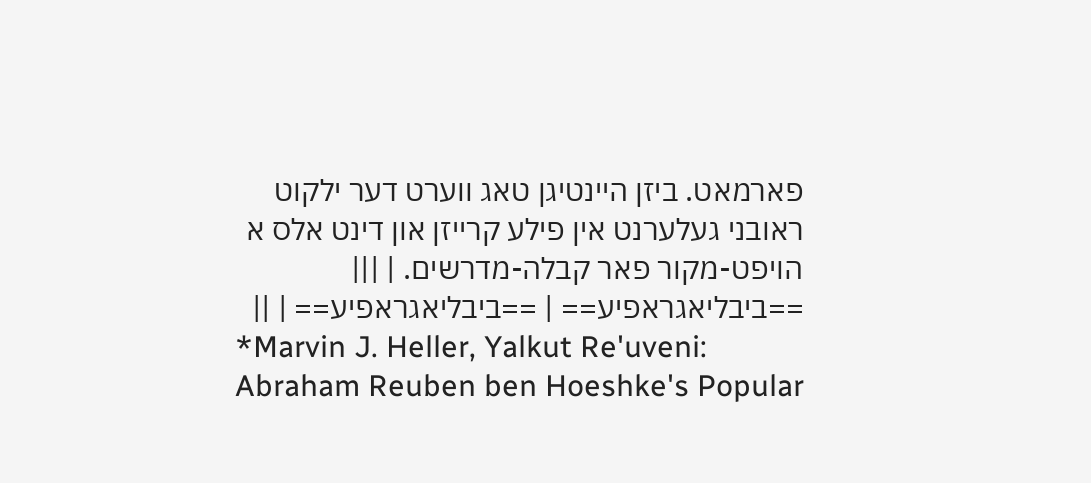פארמאט. ביזן היינטיגן טאג ווערט דער ילקוט ראובני געלערנט אין פילע קרייזן און דינט אלס א הויפט-מקור פאר קבלה-מדרשים. | |||
==ביבליאגראפיע== | ==ביבליאגראפיע== | ||
*Marvin J. Heller, Yalkut Re'uveni: Abraham Reuben ben Hoeshke's Popular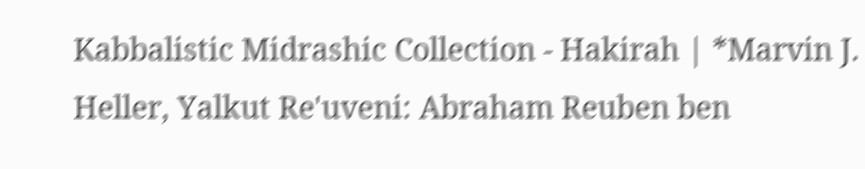Kabbalistic Midrashic Collection - Hakirah | *Marvin J. Heller, Yalkut Re'uveni: Abraham Reuben ben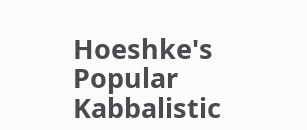Hoeshke's Popular Kabbalistic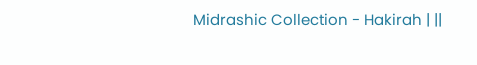Midrashic Collection - Hakirah | ||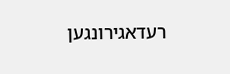רעדאגירונגען